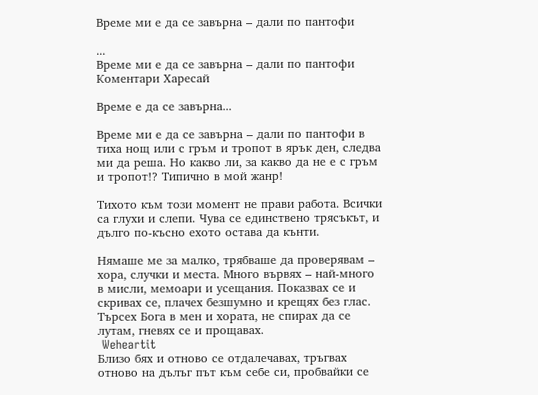Време ми е да се завърна – дали по пантофи

...
Време ми е да се завърна – дали по пантофи
Коментари Харесай

Време е да се завърна...

Време ми е да се завърна – дали по пантофи в тиха нощ или с гръм и тропот в ярък ден, следва ми да реша. Но какво ли, за какво да не е с гръм и тропот!? Типично в мой жанр!

Тихото към този момент не прави работа. Всички са глухи и слепи. Чува се единствено трясъкът, и дълго по-късно ехото остава да кънти.

Нямаше ме за малко, трябваше да проверявам – хора, случки и места. Много вървях – най-много в мисли, мемоари и усещания. Показвах се и скривах се, плачех безшумно и крещях без глас. Търсех Бога в мен и хората, не спирах да се лутам, гневях се и прощавах.
 Weheartit
Близо бях и отново се отдалечавах, тръгвах отново на дълъг път към себе си, пробвайки се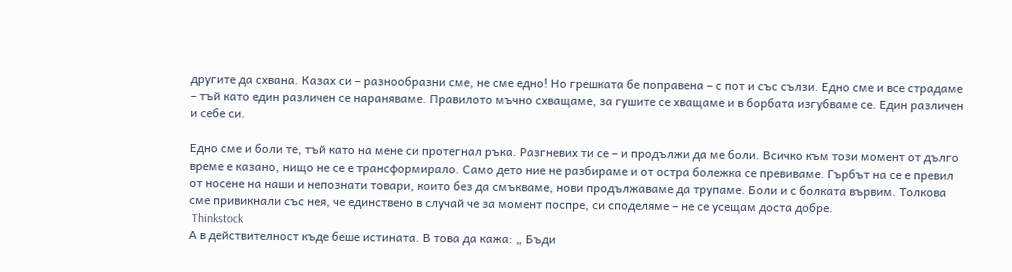другите да схвана. Казах си – разнообразни сме, не сме едно! Но грешката бе поправена – с пот и със сълзи. Едно сме и все страдаме – тъй като един различен се нараняваме. Правилото мъчно схващаме, за гушите се хващаме и в борбата изгубваме се. Един различен и себе си.

Едно сме и боли те, тъй като на мене си протегнал ръка. Разгневих ти се – и продължи да ме боли. Всичко към този момент от дълго време е казано, нищо не се е трансформирало. Само дето ние не разбираме и от остра болежка се превиваме. Гърбът на се е превил от носене на наши и непознати товари, които без да смъкваме, нови продължаваме да трупаме. Боли и с болката вървим. Толкова сме привикнали със нея, че единствено в случай че за момент поспре, си споделяме – не се усещам доста добре.
 Thinkstock
А в действителност къде беше истината. В това да кажа: „ Бъди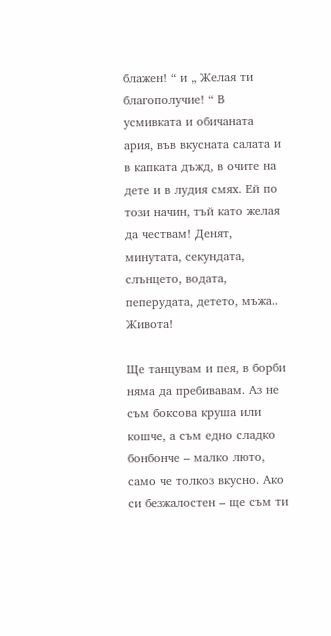блажен! “ и „ Желая ти благополучие! “ В усмивката и обичаната ария, във вкусната салата и в капката дъжд, в очите на дете и в лудия смях. Ей по този начин, тъй като желая да чествам! Денят, минутата, секундата, слънцето, водата, пеперудата, детето, мъжа.. Живота!

Ще танцувам и пея, в борби няма да пребивавам. Аз не съм боксова круша или кошче, а съм едно сладко бонбонче – малко люто, само че толкоз вкусно. Ако си безжалостен – ще съм ти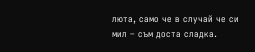люта, само че в случай че си мил – съм доста сладка.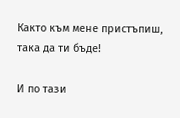Както към мене пристъпиш, така да ти бъде!

И по тази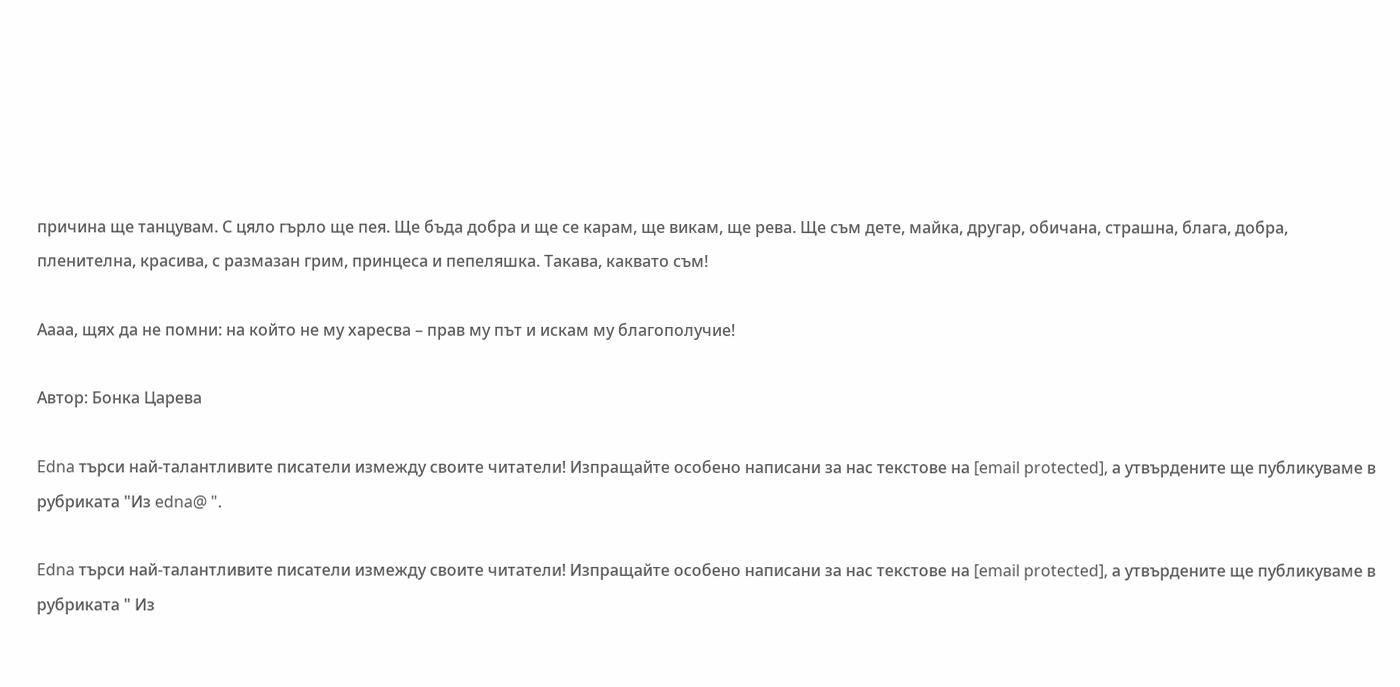причина ще танцувам. С цяло гърло ще пея. Ще бъда добра и ще се карам, ще викам, ще рева. Ще съм дете, майка, другар, обичана, страшна, блага, добра, пленителна, красива, с размазан грим, принцеса и пепеляшка. Такава, каквато съм!

Аааа, щях да не помни: на който не му харесва – прав му път и искам му благополучие!

Автор: Бонка Царева

Edna търси най-талантливите писатели измежду своите читатели! Изпращайте особено написани за нас текстове на [email protected], а утвърдените ще публикуваме в рубриката "Из edna@ ".

Edna търси най-талантливите писатели измежду своите читатели! Изпращайте особено написани за нас текстове на [email protected], а утвърдените ще публикуваме в рубриката " Из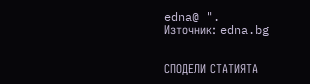edna@ ".
Източник: edna.bg


СПОДЕЛИ СТАТИЯТА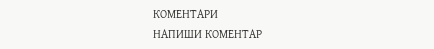КОМЕНТАРИ
НАПИШИ КОМЕНТАР